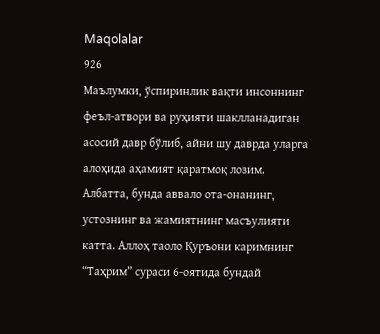Maqolalar
926
Маълумки, ўспиринлик вақти инсоннинг феъл-атвори ва руҳияти шаклланадиган асосий давр бўлиб, айни шу даврда уларга алоҳида аҳамият қаратмоқ лозим. Албатта, бунда аввало ота-онанинг, устознинг ва жамиятнинг масъулияти катта. Аллоҳ таоло Қуръони каримнинг “Таҳрим” сураси 6-оятида бундай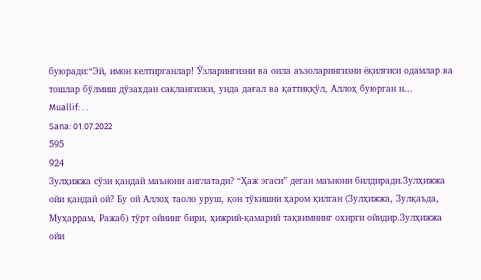буюради:“Эй, имон келтирганлар! Ўзларингизни ва оила аъзоларингизни ёқилғиси одамлар ва тошлар бўлмиш дўзахдан сақлангизки, унда дағал ва қаттиққўл, Аллоҳ буюрган н...
Muallif: . .
Sana: 01.07.2022
595
924
Зулҳижжа сўзи қандай маънони англатади? “Ҳаж эгаси” деган маънони билдиради.Зулҳижжа ойи қандай ой? Бу ой Аллоҳ таоло уруш, қон тўкишни ҳаром қилган (Зулҳижжа, Зулқаъда, Муҳаррам, Ражаб) тўрт ойнинг бири, ҳижрий-қамарий тақвимнинг охирги ойидир.Зулҳижжа ойи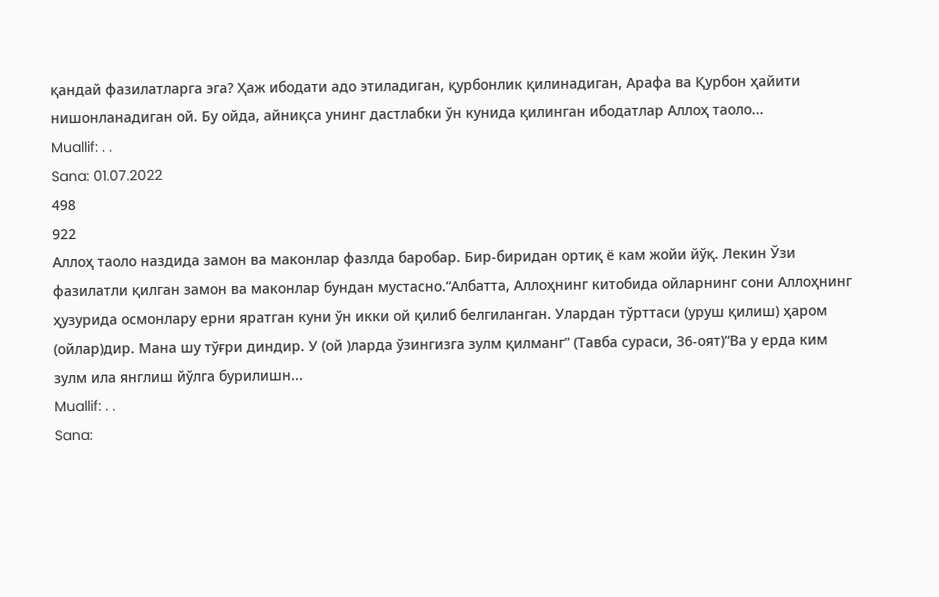қандай фазилатларга эга? Ҳаж ибодати адо этиладиган, қурбонлик қилинадиган, Арафа ва Қурбон ҳайити нишонланадиган ой. Бу ойда, айниқса унинг дастлабки ўн кунида қилинган ибодатлар Аллоҳ таоло...
Muallif: . .
Sana: 01.07.2022
498
922
Аллоҳ таоло наздида замон ва маконлар фазлда баробар. Бир-биридан ортиқ ё кам жойи йўқ. Лекин Ўзи фазилатли қилган замон ва маконлар бундан мустасно.“Албатта, Аллоҳнинг китобида ойларнинг сони Аллоҳнинг ҳузурида осмонлару ерни яратган куни ўн икки ой қилиб белгиланган. Улардан тўрттаси (уруш қилиш) ҳаром (ойлар)дир. Мана шу тўғри диндир. У (ой )ларда ўзингизга зулм қилманг” (Тавба сураси, 36-оят)“Ва у ерда ким зулм ила янглиш йўлга бурилишн...
Muallif: . .
Sana: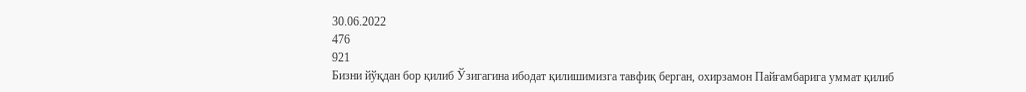30.06.2022
476
921
Бизни йўқдан бор қилиб Ўзигагина ибодат қилишимизга тавфиқ берган, охирзамон Пайғамбарига уммат қилиб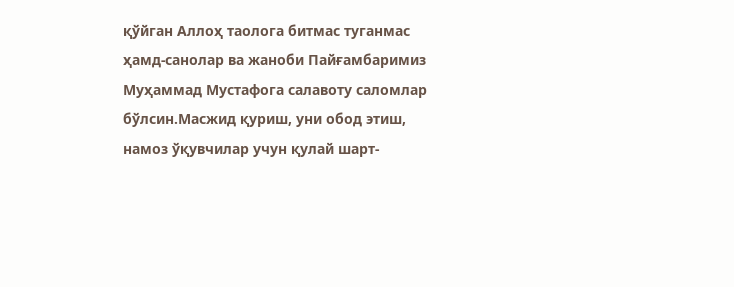қўйган Аллоҳ таолога битмас туганмас ҳамд-санолар ва жаноби Пайғамбаримиз Муҳаммад Мустафога салавоту саломлар бўлсин.Масжид қуриш, уни обод этиш, намоз ўқувчилар учун қулай шарт-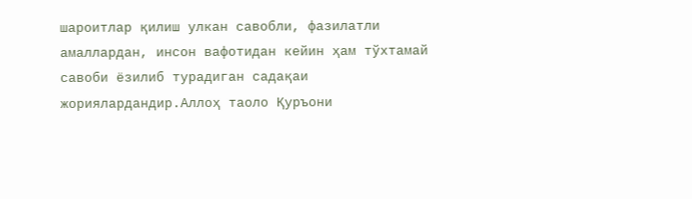шароитлар қилиш улкан савобли, фазилатли амаллардан, инсон вафотидан кейин ҳам тўхтамай савоби ёзилиб турадиган садақаи жориялардандир.Аллоҳ таоло Қуръони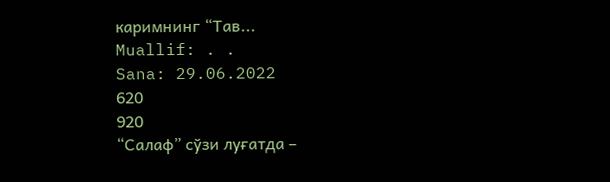каримнинг “Тав...
Muallif: . .
Sana: 29.06.2022
620
920
“Салаф” сўзи луғатда –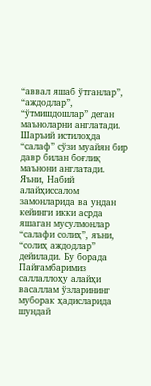“аввал яшаб ўтганлар”, “аждодлар”, “ўтмишдошлар” деган маъноларни англатади. Шаръий истилоҳда “салаф” сўзи муайян бир давр билан боғлиқ маънони англатади. Яъни, Набий алайҳиссалом замонларида ва ундан кейинги икки асрда яшаган мусулмонлар “салафи солиҳ”, яъни, “солиҳ аждодлар” дейилади. Бу борада Пайғамбаримиз саллаллоҳу алайҳи васаллам ўзларининг муборак ҳадисларида шундай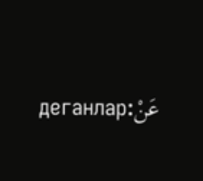деганлар:عَنْ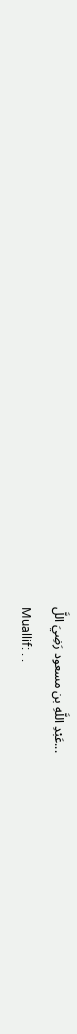عَبْدِ اللَّهِ بن مسعود رَضِيَ اللَّ...
Muallif: . .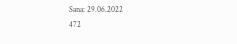Sana: 29.06.2022
472